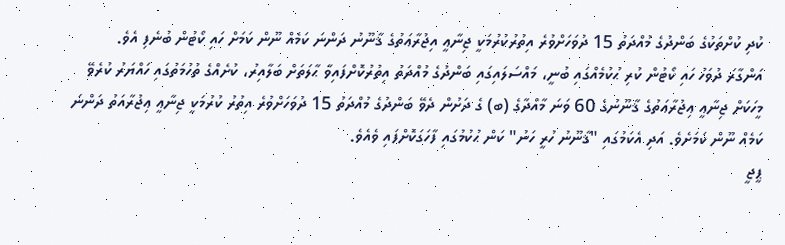ކުދި ކުށްތަކުގެ ބަންދުގެ މުއްދަތު 15 ދުވަހަށްވުރެ އިތުރުކުރުމަކީ ޖިނާޢީ އިޖުރާޢަތުގެ ޤާނޫނު ދަންނަ ކަމެއް ނޫން ކަމަށް ހައި ކޯޓުން ބުނެފި އެވެ.
އަންގާރަ ދުވަހު ހައި ކޯޓުން ކުރި ޙުކުމެއްގައި ބުނީ، މައްސަލައިގައި ބަންދުގެ މުއްދަތު އިތުރުކޮށްފައިވާ ޙާލަތަށް ބަލާއިރު، ކުށެއްގެ ތުހުމަތުގައި ހައްޔަރު ކުރެވޭ މީހަކަށް ޖިނާޢީ ޢިޖުރާޢަތުގެ ޤާނޫނުގެ 60 ވަނަ މާއްދާގެ (ބ) ގެ ދަށުން ދެވޭ ބަންދުގެ މުއްދަތު 15 ދުވަހަށްވުރެ އިތުރު ކުރުމަކީ ޖިނާޢީ ޢިޖުރާއަތު ދަންނަ ކަމެއް ނޫން ކަމަށެވެ. އަދި އެކަމުގައި "ޤާނޫނު ހުރީ ހަނު" ކަން ޙުކުމުގައި ފާހަގަކޮށްފައި ވެއެވެ.
ޕީޖީ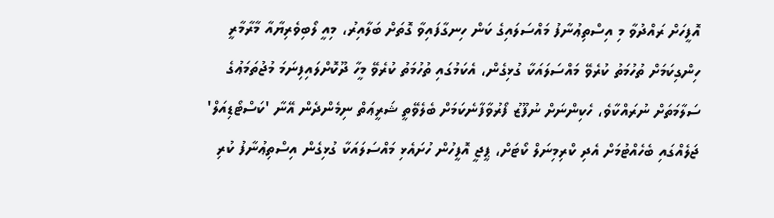އޮފީހަށް ރައްދުވާ މި އިސްތިޢުނާފު މައްސަލައިގެ ކަން ހިނގާފައިވާ ގޮތަށް ބަލާއިރު، މިއީ ލޯބިވެރިޔާއާ މާރާމާރީ ހިންގިކަމަށް ތުހުމަތު ކުރެވޭ މައްސަލައަކާ ގުޅިގެން، އެކަމުގައި ތުހުމަތު ކުރެވޭ މީހާ ދޫކޮށްލައިފިނަމަ މުޖުތަމަޢުގެ ސަލާމަތަށް ނުރައްކާވެ، ހެކިންނަށް ނުފޫޒު ފޯރުވާފާނެކަމަށް ބެލެވޭތީ ޝަރީޢަތް ނިމެންދެން އޭނާ 'ކަސްޓޯޑިއަލް' ޖަލެއްގައި ބެހެއްޓުމަށް އެދި ކްރިމިނަލް ކޯޓަށް، ޕީޖީ އޮފީހުން ހުށައެޅި މައްސަލައަކާ ގުޅިގެން އިސްތިޢުނާފު ކުރި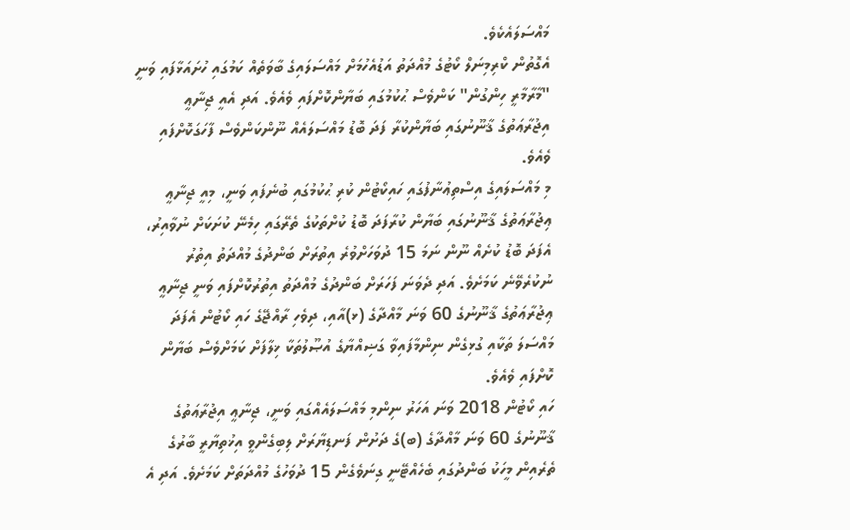މައްސަލައެކެވެ.
އެގޮތުން ކްރިމިނަލް ކޯޓުގެ މުއްދަތު އަޑުއެހުމަށް މައްސަލައިގެ ބާވަތެއް ކަމުގައި ހުށައަޅާފައި ވަނީ "މާރާމާރީ ހިންގުން" ކަންވެސް ޙުކުމުގައި ބަޔާންކޮށްފައި ވެއެވެ. އަދި އެއީ ޖިނާޢީ އިޖުރާޢަތުގެ ޤާނޫނުގައި ބަޔާންކުރާ ފަދަ ބޮޑު މައްސަލައެއް ނޫންކަންވެސް ފާހަގަކޮށްފައި ވެއެވެ.
މި މައްސަލައިގެ އިސްތިޢުނާފުގައި ހައިކޯޓުން ކުރި ޙުކުމުގައި ބުނެފައި ވަނީ، މިއީ ޖިނާޢީ ޢިޖުރާޢަތުގެ ޤާނޫނުގައި ބަޔާން ކުރާފަދަ ބޮޑު ކުށްތަކުގެ ތެރޭގައި ހިމެނޭ ކުށަކަށް ނުވާއިރު، އެފަދަ ބޮޑު ކުށެއް ނޫން ނަމަ 15 ދުވަހަށްވުރެ އިތުރަށް ބަންދުގެ މުއްދަތު އިތުރު ނުކުރެވޭނެ ކަމަށެވެ. އަދި ދެވަނަ ފަހަރަށް ބަންދުގެ މުއްދަތު އިތުރުކޮށްފައި ވަނީ ޖިނާޢީ ޢިޖުރާޢަތުގެ ޤާނޫނުގެ 60 ވަނަ މާއްދާގެ (ޅ)އާއި، ދިވެހި ރާއްޖޭގެ ހައި ކޯޓުން އެފަދަ މައްސަލަ ތަކާއި ގުޅިގެން ނިންމާފައިވާ ގަޟިއްޔާގެ އުޞޫލުތަކާ ޚިލާފަށް ކަމަށްވެސް ބަޔާން ކޮށްފައި ވެއެވެ.
ހައި ކޯޓުން 2018 ވަނަ އަހަރު ނިންމި މައްސަލައެއްގައި ވަނީ، ޖިނާޢީ އިޖުރާޢަތުގެ ޤާނޫނުގެ 60 ވަނަ މާއްދާގެ (ބ)ގެ ދަށުން ފަނޑިޔާރަށް ލިބިގެންވީ އިޚުތިޔާރީ ބާރުގެ ތެރެއިން މީހަކު ބަންދުގައި ބެހެއްޓޭނީ ގިނަވެގެން 15 ދުވަހުގެ މުއްދަތަށް ކަމަށެވެ. އަދި އެ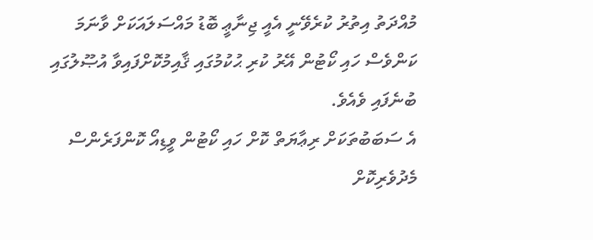މުއްދަތު އިތުރު ކުރެވޭނީ އެއީ ޖިނާޢީ ބޮޑު މައްސަލައަކަށް ވާނަމަ ކަންވެސް ހައި ކޯޓުން އޭރު ކުރި ޙުކުމުގައި ޤާއިމުކޮށްފައިވާ އުޞޫލުގައި ބުނެފައި ވެއެވެ.
އެ ސަބަބުތަކަށް ރިޢާޔަތް ކޮށް ހައި ކޯޓުން ވީޑިއޯ ކޮންފަރެންސް މެދުވެރިކޮށް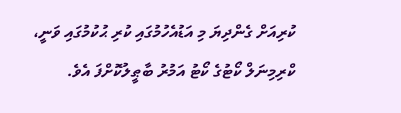ކުރިއަށް ގެންދިޔަ މި އަޑުއެހުމުގައި ކުރި ޙުކުމުގައި ވަނީ، ކްރިމިނަލް ކޯޓުގެ ކޯޓު އަމުރު ބާޠީލުކޮށްފަ އެވެ.